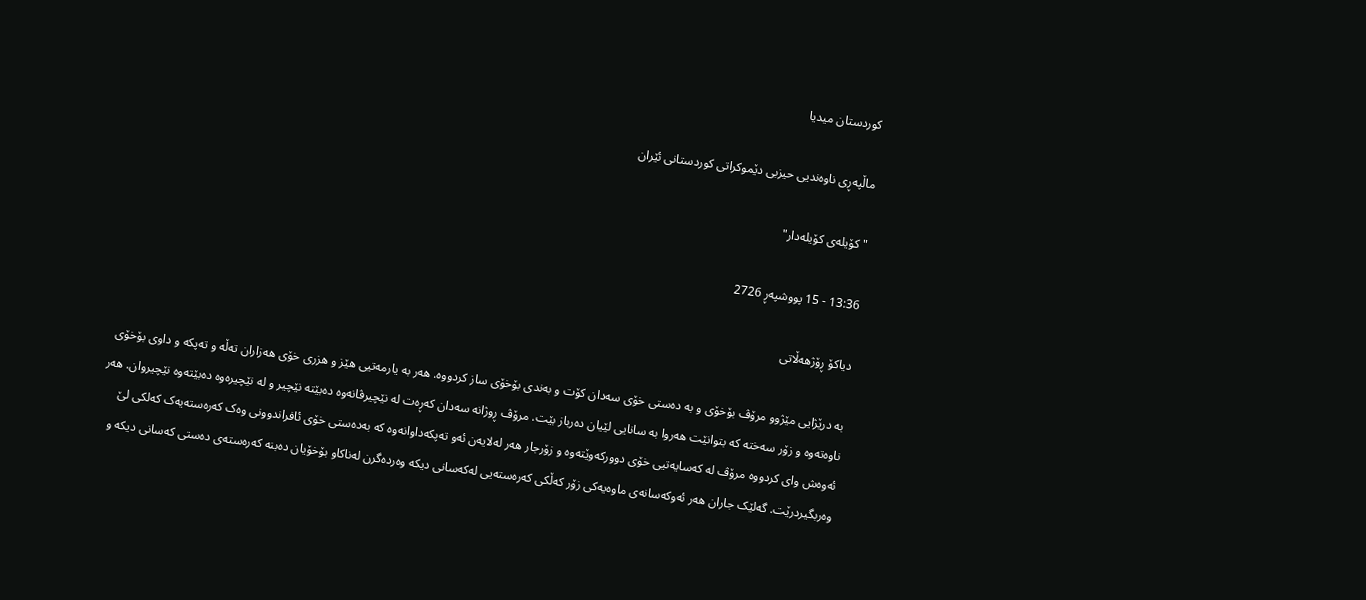کوردستان میدیا

ماڵپەڕی ناوەندیی حیزبی دێموکراتی کوردستانی ئێران

" کۆیلەی کۆیلەدار"

13:36 - 15 پووشپەڕ 2726

دیاکۆ ڕۆژهەڵاتی

بە درێژایی مێژوو مرۆڤ بۆخۆی و بە دەستی خۆی سەدان کۆت و بەندی بۆخۆی ساز کردووە. هەر بە یارمەتیی هێز و هزری خۆی هەزاران تەڵە و تەپکە و داوی بۆخۆی ناوەتەوە و زۆر سەختە کە بتوانێت هەروا بە سانایی لێیان دەرباز بێت. مرۆڤ ڕوژانە سەدان کەڕەت لە نێچیرڤانەوە دەبێتە نێچیر و لە نێچیرەوە دەبێتەوە نێچیروان. هەر ئەوەش وای کردووە مرۆڤ لە کەسایەتیی خۆی دوورکەوێتەوە و زۆرجار هەر لەلایەن ئەو تەپکەداوانەوە کە بەدەستی خۆی ئافراندوونی وەک کەرەستەیەک کەلکی لێ وەربگیردرێت. گەلێک جاران هەر ئەوکەسانەی ماوەیەکی زۆر کەڵکی کەرەستەیی لەکەسانی دیکە وەردەگرن لەناکاو بۆخۆیان دەبنە کەرەستەی دەستی کەسانی دیکە و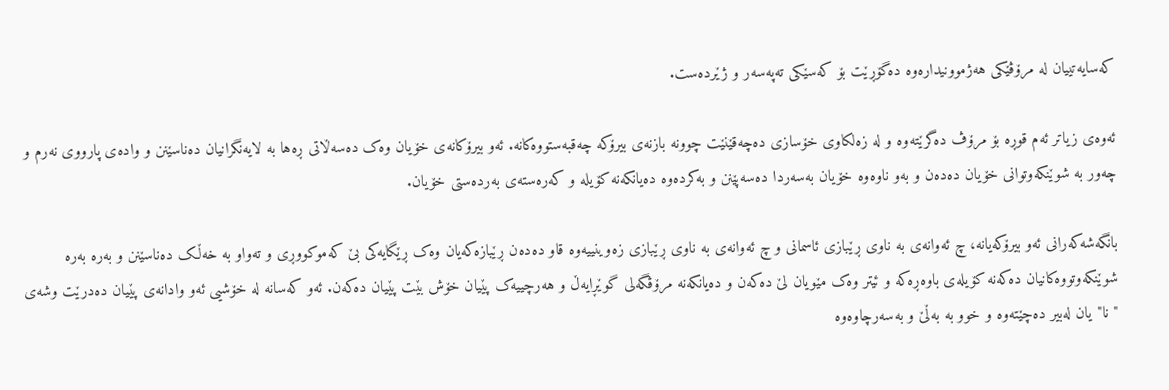کەسایەتییان لە مرۆڤێکی هەژموونیدارەوە دەگۆڕێت بۆ کەسێکی تەپەسەر و ژێردەست.

ئەوەی زیاتر ئەم قوڕە بۆ مرۆڤ دەگرێتەوە و لە زەلکاوی خۆسازی دەچەقێنێت چوونە بازنەی بیرۆکە چەقبەستووەکانە. ئەو بیرۆکانەی خۆیان وەک دەسەڵاتی ڕەها بە لایەنگرانیان دەناسێنن و وادەی پارووی نەرم و چەور بە شوێنکەوتوانی خۆیان دەدەن و بەو ناوەوە خۆیان بەسەردا دەسەپێنن و بەکردەوە دەیانکەنە کۆیلە و کەرەستەی بەردەستی خۆیان.

بانگەشەکەرانی ئەو بیرۆکەیانە، چ ئەوانەی بە ناوی ڕێبازی ئاسمانی و چ ئەوانەی بە ناوی ڕێبازی زەوینییەوە قاو دەدەن ڕێبازەکەیان وەک ڕێگایەکی بێ کەموکووڕی و تەواو بە خەڵک دەناسێنن و بەرە بەرە شوێنکەوتووەکانیان دەکەنە کۆیلەی باوەڕەکە و ئیتر وەک مێویان لێ دەکەن و دەیانکەنە مرۆڤگەلی گوێڕایەڵ و هەرچییەک پێیان خۆش بێت پێیان دەکەن. ئەو کەسانە لە خۆشیی ئەو وادانەی پێیان دەدرێت وشەی "نا"یان لەبیر دەچێتەوە و خوو بە بەڵێ و بەسەرچاوەوە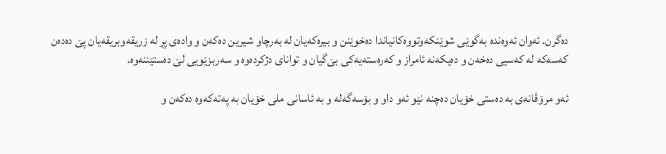دەگرن. ئەوان ئەوەندە بەگوێی شوێنکەوتووەکانیاندا دەخوێنن و بیرەکەیان لە بەرچاو شیرین دەکەن و وادەی پڕ لە زریقەوبریقەیان پێ دەدەن کەسەکە لە کەسیی دەخەن و دەیکەنە ئامراز و کەرەستەیەکی بێ‌گیان و توانای دژکردەوە و سەربزێویی لێ دەستێننەوە.

ئەو مرۆڤانەی بە دەستی خۆیان دەچنە نێو ئەو داو و بۆسەگەلە و بە ئاسانی ملی خۆیان بە پەتەکەوە دەکەن و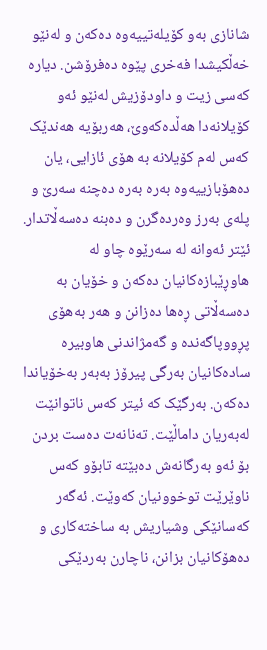شانازی بەو کۆیلەتییەوە دەکەن و لەنێو خەڵکیشدا فەخری پێوە دەفرۆشن. دیارە کەسی زیت و داودۆزیش لەنێو ئەو کۆیلانەدا هەڵدەکەوێ، هەربۆیە هەندێک کەس لەم کۆیلانە بە هۆی ئازایی، یان دەهۆبازییەوە بەرە بەرە دەچنە سەرێ و پلەی بەرز وەردەگرن و دەبنە دەسەڵاتدار. ئێتر ئەوانە لە سەرێوە چاو لە هاوڕێبازەکانیان دەکەن و خۆیان بە دەسەڵاتی ڕەها دەزانن و هەر بەهۆی پڕووپاگەندە و گەمژاندنی هاوبیرە سادەکانیان بەرگی پیرۆز بەبەر بەخۆیاندا دەکەن. بەرگێک کە ئیتر کەس ناتوانێت لەبەریان داماڵێت. تەنانەت دەست بردن بۆ ئەو بەرگانەش دەبێتە تابۆو کەس ناوێرێت توخوونیان کەوێت. ئەگەر کەسانێکی وشیاریش بە ساختەکاری و دەهۆکانیان بزانن، ناچارن بەردێکی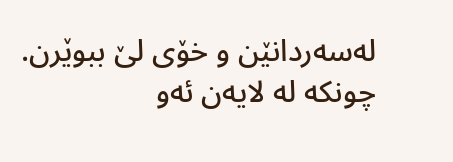لەسەردانێن و خۆی لێ ببوێرن. چونکە لە لایەن ئەو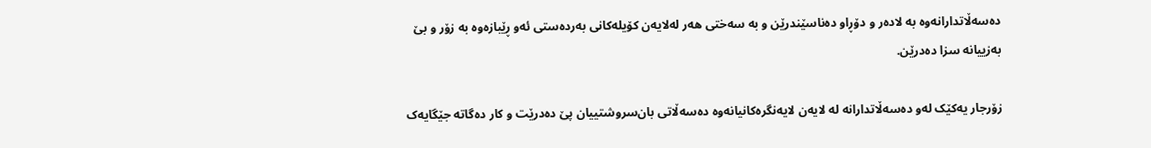دەسەڵاتدارانەوە بە لادەر و دۆڕاو دەناسێندرێن و بە سەختی هەر لەلایەن کۆیلەکانی بەردەستی ئەو ڕێبازەوە بە زۆر و بێ بەزییانە سزا دەدرێن.

زۆرجار یەکێک لەو دەسەڵاتدارانە لە لایەن لایەنگرەکانیانەوە دەسەڵاتی بان‌سروشتییان پێ دەدرێت و کار دەگاتە جێگایەک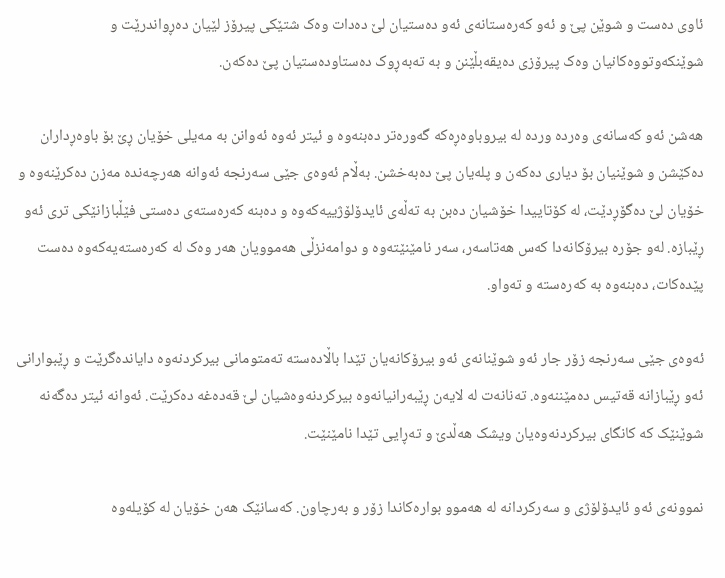ئاوی دەست و شوێن پێ و ئەو کەرەستانەی ئەو دەستیان لێ دەدات وەک شتێکی پیرۆز لێیان دەڕواندرێت و شوێنکەوتووەکانیان وەک پیرۆزی دەیقەبڵێنن و بە تەبەڕوک دەستاودەستیان پێ دەکەن.

هەشن ئەو کەسانەی وەردە وردە لە بیروباوەڕەکە گەورەتر دەبنەوە و ئیتر ئەوە ئەوانن بە مەیلی خۆیان ڕێ بۆ باوەڕداران دەکێشن و شوێنیان بۆ دیاری دەکەن و پلەیان پێ دەبەخشن. بەڵام ئەوەی جێی سەرنجە ئەوانە هەرچەندە مەزن دەکرێنەوە و خۆیان لێ دەگۆڕدێت، لە کۆتاییدا خۆشیان دەبن بە تەڵەی ئایدۆلۆژییەکەوە و دەبنە کەرەستەی دەستی فێڵبازانێکی تری ئەو ڕێبازە. لەو جۆرە بیرۆکانەدا کەس هەتاسەر، سەر نامێنێتەوە و دوامەنزڵی هەموویان هەر وەک لە کەرەستەیەکەوە دەست پێدەکات، دەبنەوە بە کەرەستە و تەواو.

ئەوەی جێی سەرنجە زۆر جار ئەو شوێنانەی ئەو بیرۆکانەیان تێدا باڵادەستە تەمتومانی بیرکردنەوە دایاندەگرێت و ڕێبوارانی ئەو ڕێبازانە قەتیس دەمێننەوە. تەنانەت لە لایەن ڕێبەرانیانەوە بیرکردنەوەشیان لێ قەدەغە دەکرێت. ئەوانە ئیتر دەگەنە شوێنێک کە کانگای بیرکردنەوەیان ویشک هەڵدێ و تەڕایی تێدا نامێنێت.

نموونەی ئەو ئایدۆلۆژی و سەرکردانە لە هەموو بوارەکاندا زۆر و بەرچاون. کەسانێک هەن خۆیان لە کۆیلەوە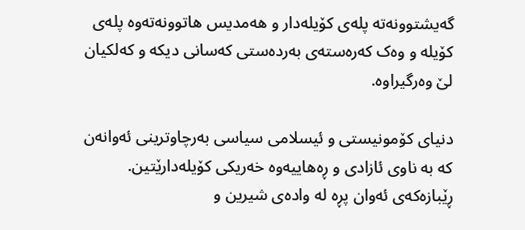گەیشتوونەتە پلەی کۆیلەدار و هەمدیس هاتوونەتەوە پلەی کۆیلە و وەک کەرەستەی بەردەستی کەسانی دیکە و کەلکیان لێ وەرگیراوە.

دنیای کۆمونیستی و ئیسلامی سیاسی بەرچاوترینی ئەوانەن کە بە ناوی ئازادی و ڕەهاییەوە خەریکی کۆیلەدارێتین. ڕێبازەکەی ئەوان پڕە لە وادەی شیرین و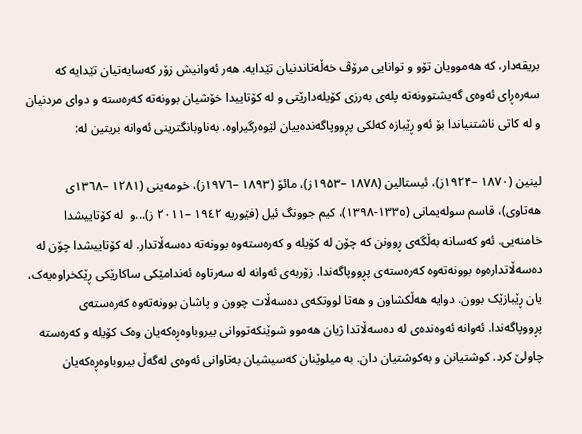بریقەدار، کە هەموویان تۆو و توانایی مرۆڤ خەڵەتاندنیان تێدایە. هەر ئەوانیش زۆر کەسایەتیان تێدایە کە سەرەڕای ئەوەی گەیشتوونەتە پلەی بەرزی کۆیلەدارێتی و لە کۆتاییدا خۆشیان بوونەتە کەرەستە و دوای مردنیان و لە کاتی ناشتنیاندا بۆ ئەو ڕێبازە کەلکی پڕووپاگەندەییان لێوەرگیراوە. بەناوبانگترینی ئەوانە بریتین لە:

لینین (١٨٧٠ –١٩٢۴ز)، ئیستالین (١٨٧٨ –١٩۵٣ز)، مائۆ (١٨٩٣ –١٩٧٦ز)، خومەینی (١٢٨١ –١٣٦٨ی هەتاوی)، قاسم سولەیمانی (١٣٣٥-١٣٩٨)، کیم جوونگ ئیل (فێوریه ١٩٤٢ –٢٠١١ ز)...و  لە کۆتاییشدا خامنەیی. ئەو کەسانە بەڵگەی ڕوونن کە چۆن لە کۆیلە و کەرەستەوە بوونەتە دەسەڵاتدار. لە کۆتاییشدا چۆن لە دەسەڵاتدارەوە بوونەتەوە کەرەستەی پڕووپاگەندا. زۆربەی ئەوانە لە سەرتاوە ئەندامێکی ساکارێکی ڕێکخراوەیەک، یان ڕێبازێک بوون. دوایە هەڵکشاون و هەتا لووتکەی دەسەڵات چوون و پاشان بوونەتەوە کەرەستەی پڕووپاگەندا. ئەوانە ئەوەندەی لە دەسەڵاتدا ژیان هەموو شوێنکەتووانی بیروباوەڕەکەیان وەک کۆیلە و کەرەستە چاولێ کرد. کوشتیانن و بەکوشتیان دان. بە میلوێنان کەسیشیان بەتاوانی ئەوەی لەگەڵ بیروباوەڕەکەیان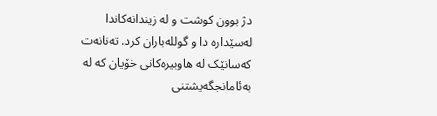دژ بوون کوشت و لە زیندانەکاندا لەسێدارە دا و گوللەباران کرد. تەنانەت کەسانێک لە هاوبیرەکانی خۆیان کە لە بەئامانجگەیشتنی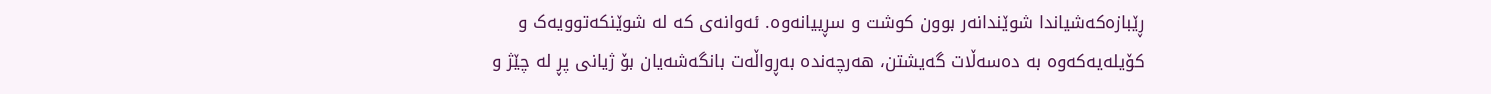ڕێبازەکەشیاندا شوێندانەر بوون کوشت و سڕییانەوە. ئەوانەی کە لە شوێنکەتوویەک و کۆیلەیەکەوە بە دەسەڵات گەیشتن، هەرچەندە بەڕواڵەت بانگەشەیان بۆ ژیانی پڕ لە چێژ و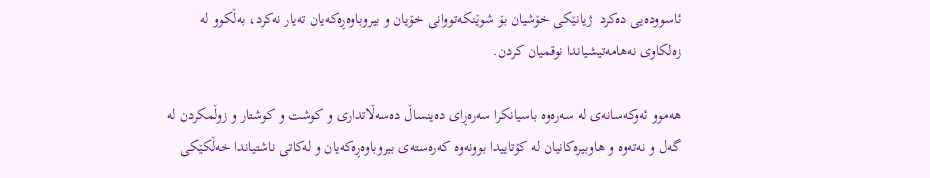ئاسوودەیی دەکرد  ژیانێکی خۆشیان بۆ شوێنکەتووانی خۆیان و بیروباوەڕەکەیان تەیار نەکرد، بەڵکوو لە زەلکاوی نەهامەتیشیاندا نوقمیان کردن.

هەموو ئەوکەسانەی لە سەرەوە باسیانکرا سەرەڕای دەینساڵ دەسەڵاتداری و کوشت و کوشتار و زوڵمکردن لە گەل و نەتەوە و هاوبیرەکانیان لە کۆتاییدا بوونەوە کەرەستەی بیروباوەڕەکەیان و لەکاتی ناشتیاندا خەڵکێکی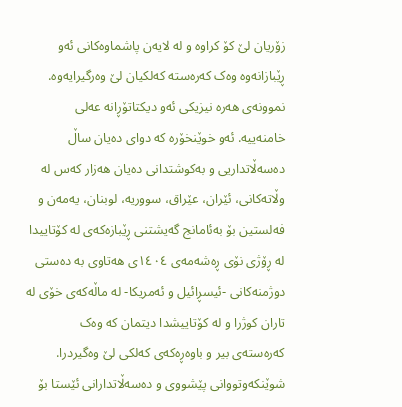زۆریان لێ کۆ کراوە و لە لایەن پاشماوەکانی ئەو ڕێبازانەوە وەک کەرەستە کەلکیان لێ وەرگیرایەوە. نموونەی هەرە نیزیکی ئەو دیکتاتۆڕانە عەلی خامنەییە. ئەو خوێنخۆرە کە دوای دەیان ساڵ دەسەڵاتداریی و بەکوشتدانی دەیان هەزار کەس لە وڵاتەکانی، ئێران، عێراق، سووریە، لوبنان، یەمەن و فەلستین بۆ بەئامانج گەیشتنی ڕێبازەکەی لە کۆتاییدا لە ڕۆژی نۆی ڕەشەمەی ١٤٠٤ی هەتاوی بە دەستی دوژمنەکانی -ئیسڕائیل و ئەمریکا- لە ماڵەکەی خۆی لە تاران کوژرا و لە کۆتاییشدا دیتمان کە وەک کەرەستەی بیر و باوەڕەکەی کەلکی لێ وەگیردرا. شوێنکەوتووانی پێشووی و دەسەڵاتدارانی ئێستا بۆ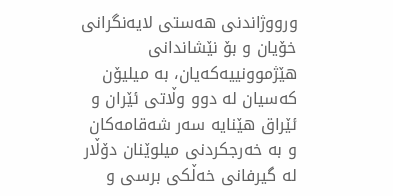ورووژاندنی هەستی لایەنگرانی خۆیان و بۆ نێشاندانی هێژموونییەکەیان، بە میلیۆن کەسیان لە دوو وڵاتی ئێران و ئێراق هێنایە سەر شەقامەکان و بە خەرجکردنی میلوێنان دۆڵار لە گیرفانی خەڵکی برسی و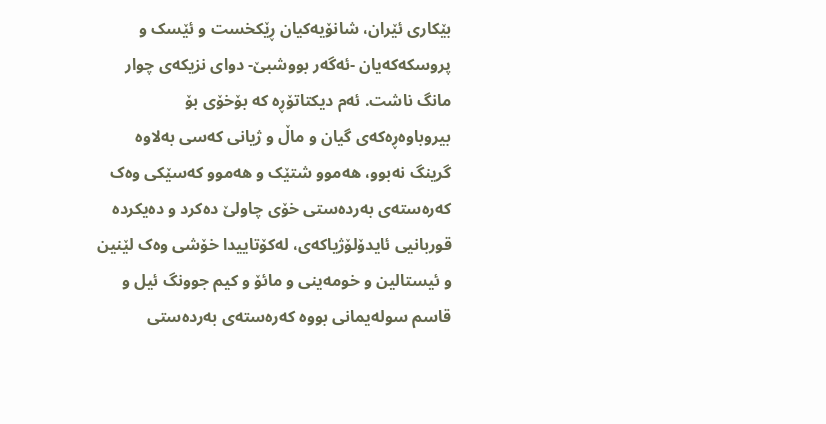بێکاری ئێران، شانۆیەکیان ڕێکخست و ئێسک و پروسکەکەیان -ئەگەر بووشبێ- دوای نزیکەی چوار مانگ ناشت. ئەم دیکتاتۆڕە کە بۆخۆی بۆ بیروباوەڕەکەی گیان و ماڵ و ژیانی کەسی بەلاوە گرینگ نەبوو، هەموو شتێک و هەموو کەسێکی وەک کەرەستەی بەردەستی خۆی چاولێ دەکرد و دەیکردە قوربانیی ئایدۆلۆژیاکەی، لەکۆتاییدا خۆشی وەک لێنین و ئیستالین و خومەینی و مائۆ و کیم جوونگ ئیل و قاسم سولەیمانی بووە کەرەستەی بەردەستی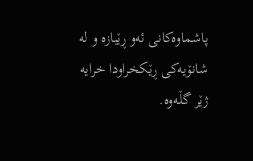پاشماوەکانی ئەو ڕێبازە و لە شانۆیەکی ڕێکخراودا خرایە ژێر گڵەوە.